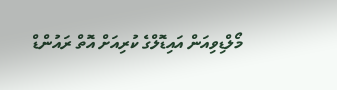މޯލްޑިވިއަން އައިޑޮލްގެ ކުރިއަށް އޮތް ރައުންޑް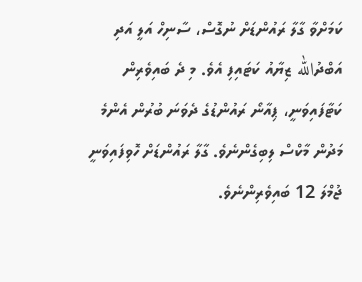ކަމަށްވާ ގާލާ ރައުންޑަށް ނުގޮސް، ސާނިހް އަލީ އަދި އަބްދުالله ޒިޔާއު ކަޓައިފި އެވެ. މި ދެ ބައިވެރިން ކަޓާފައިވަނީ، ޕިއާނޯ ރައުންޑުގެ ދެވަނަ ބުރުން އެންމެ މަދުން މާކްސް ލިބިގެންނެވެ. ގާލާ ރައުންޑަށް ހޮވިފައިވަނީ ޖުމްލަ 12 ބައިވެރިންނެވެ.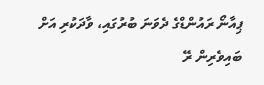ޕިއާނޯ ރައުންޑްގެ ދެވަނަ ބުރުގައި، ވާދަކުރި އަށް ބައިވެރިން ރޭ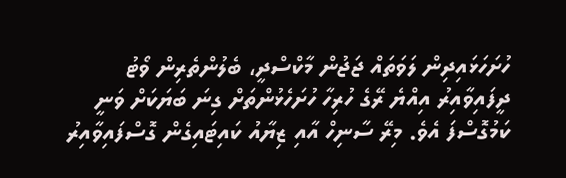ހުށަހަޅައިދިން ލަވަތައް ޖަޖުން މާކްސްދީ، ބެލުންތެރިން ވޯޓު ދީފައިވާއިރު އިއްޔެ ރޭގެ ހުރިހާ ހުށަހެޅުންތަށް ގިނަ ބަޔަކަށް ވަނީ ކަމުގޮސްފަ އެވެ. މިރޭ ސާނިހް އާއި ޒިޔާއު ކައިޓައިގެން ގޮސްފައިވާއިރު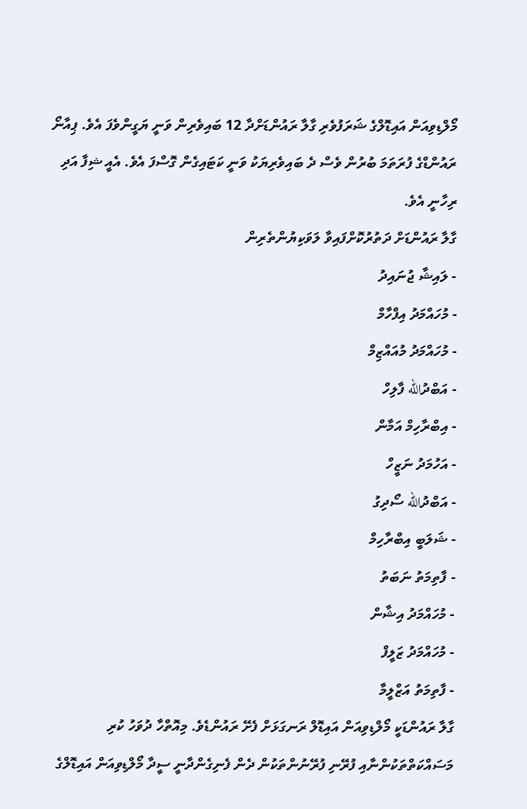މޯލްޑިވިއަން އައިޑޮލްގެ ޝަރަފުވެރި ގާލާ ރައުންޑަށްދާ 12 ބައިވެރިން ވަނީ ޔަގީންވެފަ އެވެ. ޕިއާނޯ ރައުންޑްގެ ފުރަތަމަ ބުރުން ވެސް ދެ ބައިވެރިޔަކު ވަނީ ކަޓައިގެން ގޮސްފަ އެވެ. އެއީ ޝިފާ އަދި ރިހާނީ އެވެ.
ގާލާ ރައުންޑަށް ދަތުރުކޮށްފައިވާ ލަވަކިޔުންތެރިން
- ލައިޝާ ޖުނައިދު
- މުހައްމަދު އިފްހާމް
- މުހައްމަދު މުއައްޒިމް
- އަބްދުالله ފާލިހް
- އިބްރާހިމް އަމާން
- އަހުމަދު ނަޒީހް
- އަބްދުالله ސޯދިގު
- ޝަލަބީ އިބްރާހިމް
- ފާތިމަތު ނަބަތު
- މުހައްމަދު އިޝާން
- މުހައްމަދު ޒަލީފް
- ފާތިމަތު އަޒްލީމާ
ގާލާ ރައުންޑަކީ މޯލްޑިވިއަން އައިޑޮލް ރަނގަޅަށް ފެށޭ ރައުންޑެވެ. މިއޮތްހާ ދުވަހު ކުރި މަސައްކަތްތަކުންނާއި ފުރޭނި ފުރޭނުންތަކުން ދެން ފެނިގެންދާނީ ސީދާ މޯލްޑިވިއަން އައިޑޮލްގެ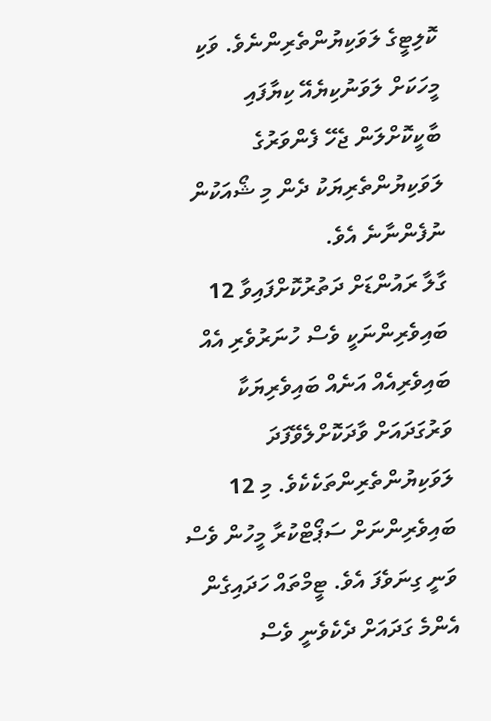ކޮލިޓީގެ ލަވަކިޔުންތެރިންނެވެ. ވަކި މީހަކަށް ލަވަނުކިޔެއޭ ކިޔާފައި ބާކީކޮށްލަން ޖެހޭ ފެންވަރުގެ ލަވަކިޔުންތެރިޔަކު ދެން މި ޝޯއަކުން ނުފެންނާނެ އެވެ.
ގާލާ ރައުންޑަށް ދަތުރުކޮށްފައިވާ 12 ބައިވެރިންނަކީ ވެސް ހުނަރުވެރި އެއް ބައިވެރިއެއް އަނެއް ބައިވެރިޔަކާ ވަރުގަދައަށް ވާދަކޮށްލެވޭފަދަ ލަވަކިޔުންތެރިންތަކެކެވެ. މި 12 ބައިވެރިންނަށް ސަޕޯޓްކުރާ މީހުން ވެސް ވަނީ ގިނަވެފަ އެވެ. ޓީމްތައް ހަދައިގެން އެންމެ ގަދައަށް ދެކެވެނީ ވެސް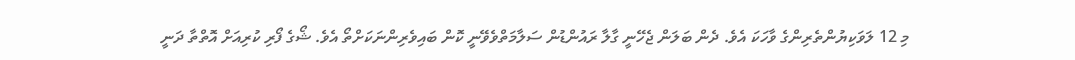މި 12 ލަވަކިޔުންތެރިންގެ ވާހަކަ އެވެ. ދެން ބަލަން ޖެހޭނީ ގާލާ ރައުންޑުން ސަލާމަތްވެވޭނީ ކޮން ބައިވެރިންނަކަށްތޯ އެވެ. ޝޯގެ ފޯރި ކުރިއަށް އޮތްތާ ދަނީ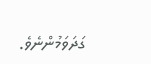ގަދަވަމުންނެވެ.